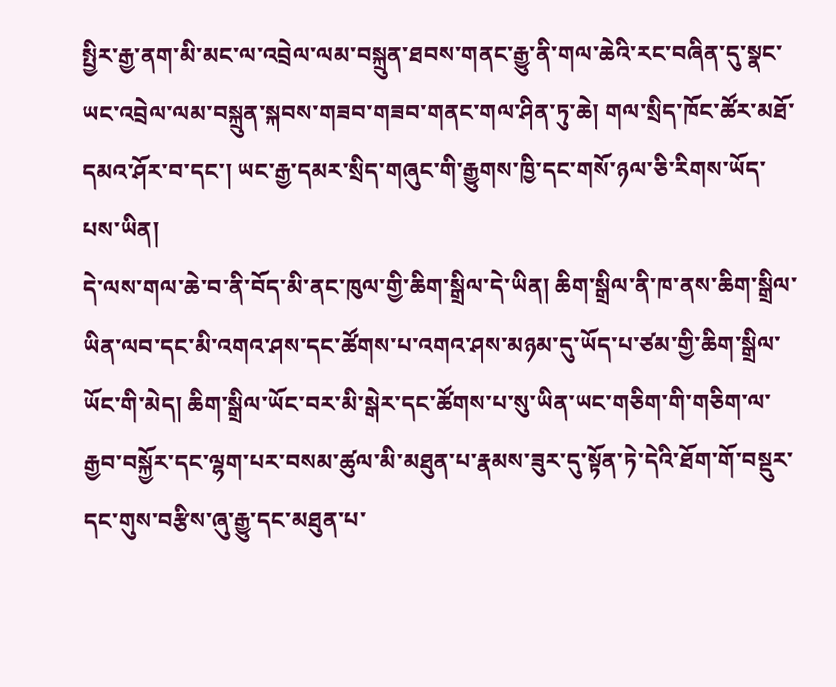སྤྱིར་རྒྱ་ནག་མི་མང་ལ་འབྲེལ་ལམ་བསྐྲུན་ཐབས་གནང་རྒྱུ་ནི་གལ་ཆེའི་རང་བཞིན་དུ་སྣང་ཡང་འབྲེལ་ལམ་བསྐྲུན་སྐབས་གཟབ་གཟབ་གནང་གལ་ཤིན་ཏུ་ཆེ། གལ་སྲིད་ཁོང་ཚོར་མཐོ་དམའ་ཤོར་བ་དང་། ཡང་རྒྱ་དམར་སྲིད་གཞུང་གི་རྒྱུགས་ཁྱི་དང་གསོ་ཉལ་ཅི་རིགས་ཡོད་པས་ཡིན།
དེ་ལས་གལ་ཆེ་བ་ནི་བོད་མི་ནང་ཁུལ་གྱི་ཆིག་སྒྲིལ་དེ་ཡིན། ཆིག་སྒྲིལ་ནི་ཁ་ནས་ཆིག་སྒྲིལ་ཡིན་ལབ་དང་མི་འགའ་ཤས་དང་ཚོགས་པ་འགའ་ཤས་མཉམ་དུ་ཡོད་པ་ཙམ་གྱི་ཆིག་སྒྲིལ་ཡོང་གི་མེད། ཆིག་སྒྲིལ་ཡོང་བར་མི་སྒེར་དང་ཚོགས་པ་སུ་ཡིན་ཡང་གཅིག་གི་གཅིག་ལ་རྒྱབ་བསྐྱོར་དང་ལྷག་པར་བསམ་ཚུལ་མི་མཐུན་པ་རྣམས་ཟུར་དུ་སྟོན་ཏེ་དེའི་ཐོག་གོ་བསྡུར་དང་གུས་བརྩིས་ཞུ་རྒྱུ་དང་མཐུན་པ་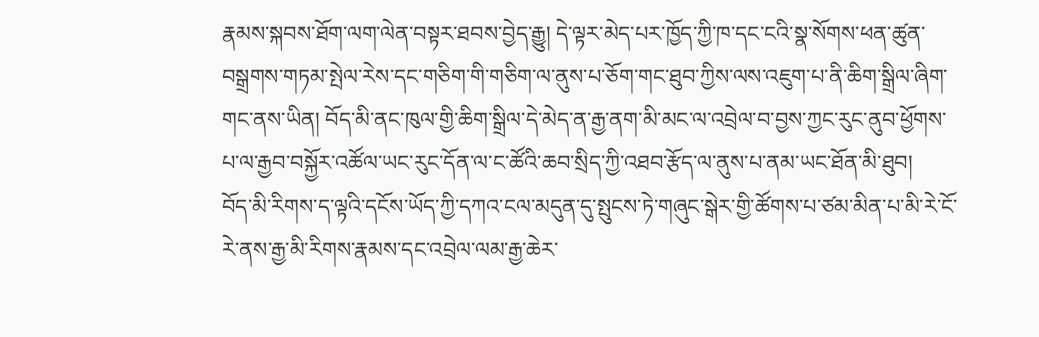རྣམས་སྐབས་ཐོག་ལག་ལེན་བསྟར་ཐབས་བྱེད་རྒྱུ། དེ་ལྟར་མེད་པར་ཁྱོད་ཀྱི་ཁ་དང་ངའི་སྣ་སོགས་ཕན་ཚུན་བསྒྲགས་གཏམ་སྤེལ་རེས་དང་གཅིག་གི་གཅིག་ལ་ནུས་པ་ཅོག་གང་ཐུབ་ཀྱིས་ལས་འཇུག་པ་ནི་ཆིག་སྒྲིལ་ཞིག་གང་ནས་ཡིན། བོད་མི་ནང་ཁུལ་གྱི་ཆིག་སྒྲིལ་དེ་མེད་ན་རྒྱ་ནག་མི་མང་ལ་འབྲེལ་བ་བྱས་ཀྱང་རུང་ནུབ་ཕྱོགས་པ་ལ་རྒྱབ་བསྐྱོར་འཚོལ་ཡང་རུང་དོན་ལ་ང་ཚོའི་ཆབ་སྲིད་ཀྱི་འཐབ་རྩོད་ལ་ནུས་པ་ནམ་ཡང་ཐོན་མི་ཐུབ།
བོད་མི་རིགས་ད་ལྟའི་དངོས་ཡོད་ཀྱི་དཀའ་ངལ་མདུན་དུ་སྤུངས་ཏེ་གཞུང་སྒེར་གྱི་ཚོགས་པ་ཙམ་མིན་པ་མི་རེ་ངོ་རེ་ནས་རྒྱ་མི་རིགས་རྣམས་དང་འབྲེལ་ལམ་རྒྱ་ཆེར་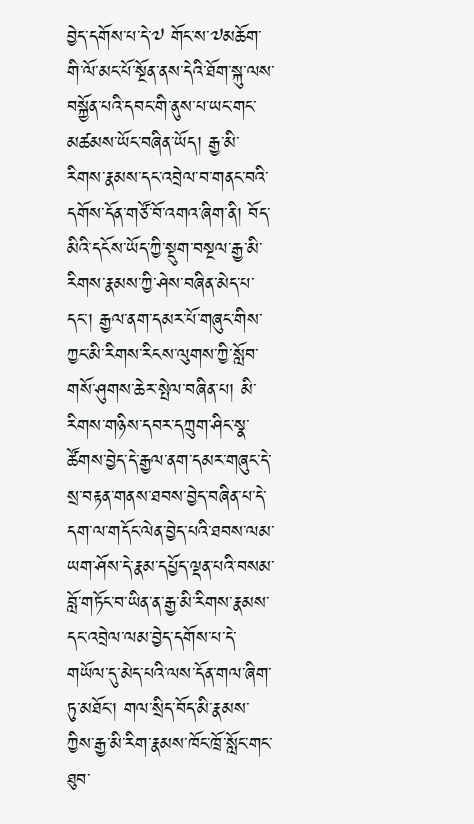བྱེད་དགོས་པ་དེ་༧ གོང་ས་༧མཆོག་གི་ལོ་མང་པོ་སྔོན་ནས་དེའི་ཐོག་སྐུ་ལས་བསྐྱོན་པའི་དབང་གི་ནུས་པ་ཡང་གང་མཚམས་ཡོང་བཞིན་ཡོད། རྒྱ་མི་རིགས་རྣམས་དང་འབྲེལ་བ་གནང་བའི་དགོས་དོན་གཙོ་བོ་འགའ་ཞིག་ནི། བོད་མིའི་དངོས་ཡོད་ཀྱི་སྡུག་བསྔལ་རྒྱ་མི་རིགས་རྣམས་ཀྱི་ཤེས་བཞིན་མེད་པ་དང་། རྒྱལ་ནག་དམར་པོ་གཞུང་གིས་ཀྱང་མི་རིགས་རིངས་ལུགས་ཀྱི་སློབ་གསོ་ཤུགས་ཆེར་སྤེལ་བཞིན་པ། མི་རིགས་གཉིས་དབར་དཀྲུག་ཤིང་སྣ་ཚོགས་བྱེད་དེ་རྒྱལ་ནག་དམར་གཞུང་དེ་སྲ་བརྟན་གནས་ཐབས་བྱེད་བཞིན་པ་དེ་དག་ལ་གདོང་ལེན་བྱེད་པའི་ཐབས་ལམ་ཡག་ཤོས་དེ་རྣམ་དཔྱོད་ལྡན་པའི་བསམ་བློ་གཏོང་བ་ཡིན་ན་རྒྱ་མི་རིགས་རྣམས་དང་འབྲེལ་ལམ་བྱེད་དགོས་པ་དེ་གཡོལ་དུ་མེད་པའི་ལས་དོན་གལ་ཞིག་ཏུ་མཐོང་། གལ་སྲིད་བོད་མི་རྣམས་ཀྱིས་རྒྱ་མི་རིག་རྣམས་ཁོང་ཁྲོ་སློང་གང་ཐུབ་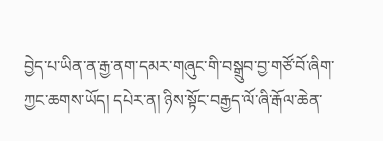བྱེད་པ་ཡིན་ན་རྒྱ་ནག་དམར་གཞུང་གི་བསྒྲུབ་བྱ་གཙོ་བོ་ཞིག་ཀྱང་ཆགས་ཡོད། དཔེར་ན། ཉིས་སྟོང་བརྒྱད་ལོ་ཞི་རྒོལ་ཆེན་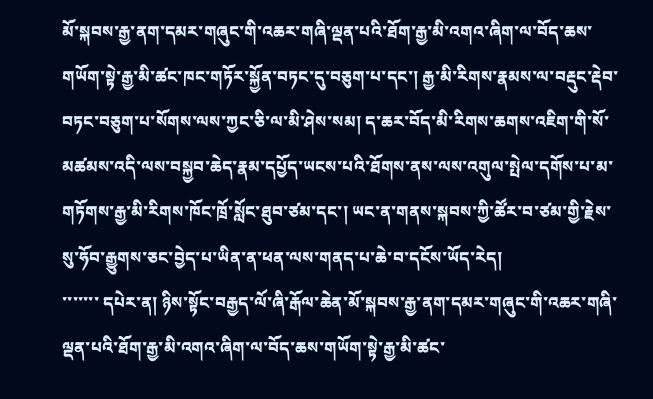མོ་སྐབས་རྒྱ་ནག་དམར་གཞུང་གི་འཆར་གཞི་ལྡན་པའི་ཐོག་རྒྱ་མི་འགའ་ཞིག་ལ་བོད་ཆས་གཡོག་སྟེ་རྒྱ་མི་ཚང་ཁང་གཏོར་སྐྱོན་བཏང་དུ་བཅུག་པ་དང་། རྒྱ་མི་རིགས་རྣམས་ལ་བརྡུང་རྡེབ་བཏང་བཅུག་པ་སོགས་ལས་ཀྱང་ཅི་ལ་མི་ཤེས་སམ། ད་ཆར་བོད་མི་རིགས་ཆགས་འཇིག་གི་སོ་མཚམས་འདི་ལས་བསྐྱབ་ཆེད་རྣམ་དཔྱོད་ཡངས་པའི་ཐོགས་ནས་ལས་འགུལ་སྤེལ་དགོས་པ་མ་གཏོགས་རྒྱ་མི་རིགས་ཁོང་ཁྲོ་སློང་ཐུབ་ཙམ་དང་། ཡང་ན་གནས་སྐབས་ཀྱི་ཚོར་བ་ཙམ་གྱི་རྗེས་སུ་ཧོབ་རྒྱུགས་ཅང་བྱེད་པ་ཡིན་ན་ཕན་ལས་གནད་པ་ཆེ་བ་དངོས་ཡོད་རེད།
་་་་་་་ དཔེར་ན། ཉིས་སྟོང་བརྒྱད་ལོ་ཞི་རྒོལ་ཆེན་མོ་སྐབས་རྒྱ་ནག་དམར་གཞུང་གི་འཆར་གཞི་ལྡན་པའི་ཐོག་རྒྱ་མི་འགའ་ཞིག་ལ་བོད་ཆས་གཡོག་སྟེ་རྒྱ་མི་ཚང་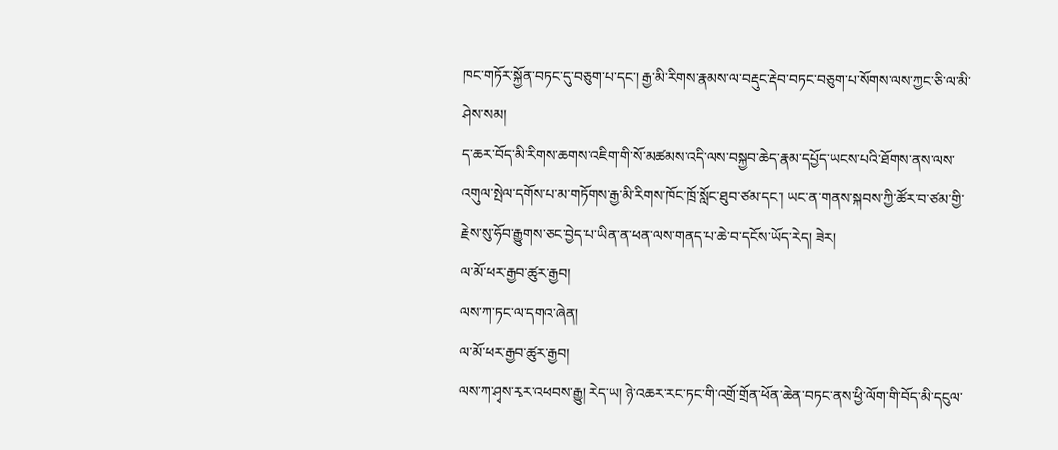ཁང་གཏོར་སྐྱོན་བཏང་དུ་བཅུག་པ་དང་། རྒྱ་མི་རིགས་རྣམས་ལ་བརྡུང་རྡེབ་བཏང་བཅུག་པ་སོགས་ལས་ཀྱང་ཅི་ལ་མི་ཤེས་སམ།
ད་ཆར་བོད་མི་རིགས་ཆགས་འཇིག་གི་སོ་མཚམས་འདི་ལས་བསྐྱབ་ཆེད་རྣམ་དཔྱོད་ཡངས་པའི་ཐོགས་ནས་ལས་འགུལ་སྤེལ་དགོས་པ་མ་གཏོགས་རྒྱ་མི་རིགས་ཁོང་ཁྲོ་སློང་ཐུབ་ཙམ་དང་། ཡང་ན་གནས་སྐབས་ཀྱི་ཚོར་བ་ཙམ་གྱི་རྗེས་སུ་ཧོབ་རྒྱུགས་ཅང་བྱེད་པ་ཡིན་ན་ཕན་ལས་གནད་པ་ཆེ་བ་དངོས་ཡོད་རེད། ཟེར།
ལ་མོ་ཕར་རྒྱབ་ཚུར་རྒྱབ།
ལས་ཀ་ཏང་ལ་དགའ་ཞེན།
ལ་མོ་ཕར་རྒྱབ་ཚུར་རྒྱབ།
ལས་ཀ་ཤྭས་རྭར་འཕབས་རྒྱུ། རེད་ཡ། ཉེ་འཆར་རང་ཏང་གི་འགྲོ་གྲོན་ཕོན་ཆེན་བཏང་ནས་ཕྱི་ལོག་གི་བོད་མི་དངུལ་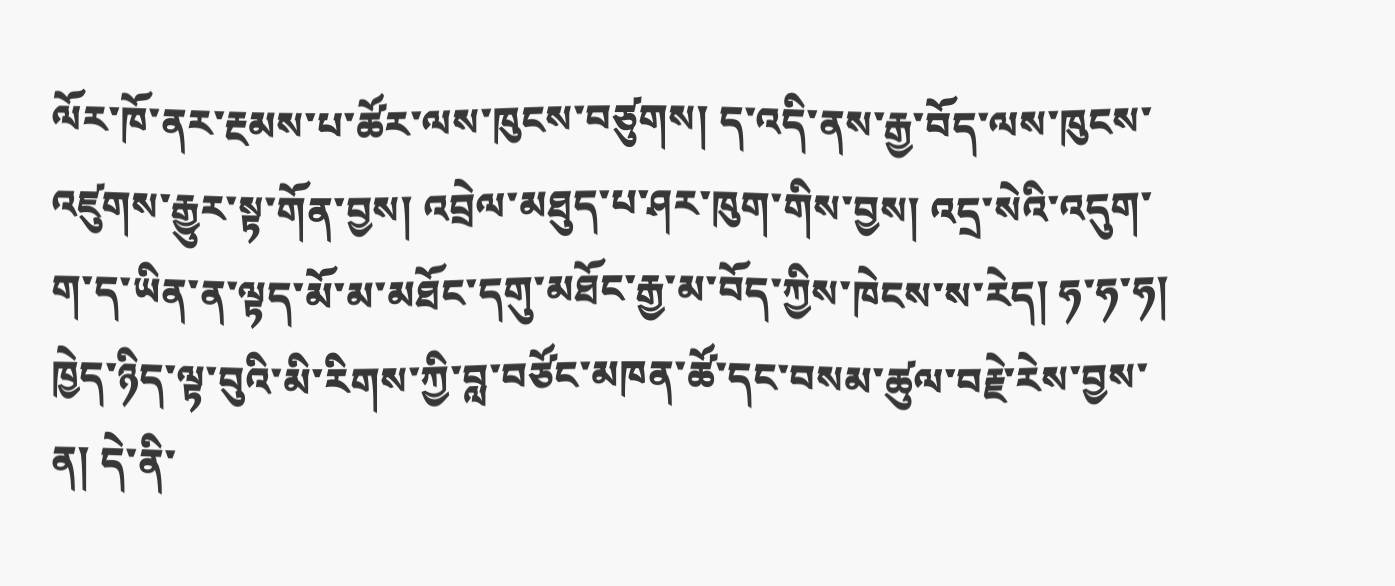ལོར་ཁོ་ནར་རྔམས་པ་ཚོར་ལས་ཁུངས་བཙུགས། ད་འདི་ནས་རྒྱ་བོད་ལས་ཁུངས་འཛུགས་རྒྱུར་སྟ་གོན་བྱས། འབྲེལ་མཐུད་པ་ཤར་ཁུག་གིས་བྱས། འདྲ་སེའི་འདུག་ག་ད་ཡིན་ན་ལྟད་མོ་མ་མཐོང་དགུ་མཐོང་རྒྱ་མ་བོད་ཀྱིས་ཁེངས་ས་རེད། ཧ་ཧ་ཧ།
ཁྱེད་ཉིད་ལྟ་བུའི་མི་རིགས་ཀྱི་བླ་བཙོང་མཁན་ཚོ་དང་བསམ་ཚུལ་བརྗེ་རེས་བྱས་ན། དེ་ནི་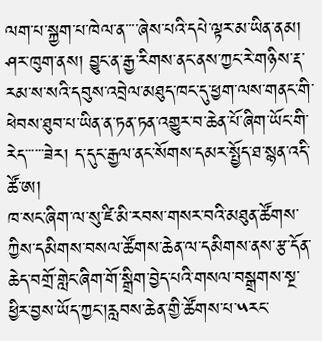ལག་པ་སྐྱག་པ་ཁེལ་ན་་་་ཞེས་པའི་དཔེ་ལྟར་མ་ཡིན་ནམ།
ཤར་ཁུག་ནས། བྱུང་ན་རྒྱ་རིགས་ནང་ནས་ཀྱང་རེ་གཉིས་རྡ་རམ་ས་སའི་དབུས་འབྲེལ་མཐུད་ཁང་དུ་ཕྱག་ལས་གནང་གི་ཕེབས་ཐུབ་པ་ཡིན་ན་ཏན་ཏན་འགྱུར་བ་ཆེན་པོ་ཞིག་ཡོང་གི་རེད་་་་་་ཟེར། ད་དུང་རྒྱལ་ནང་སོགས་དམར་སྤྱོད་ཐ་སྙན་འདི་ཚོ་ཨ།
ཁ་སང་ཞིག་ལ་སུ་ཛི་མི་རབས་གསར་བའི་མཐུན་ཚོགས་ཀྱིས་དམིགས་བསལ་ཚོགས་ཆེན་ལ་དམིགས་ནས་རྩ་དོན་ཆེད་བགྲོ་གླེང་ཞིག་གོ་སྒྲིག་བྱེད་པའི་གསལ་བསྒྲགས་སྔ་ཕྱིར་བྱས་ཡོད་ཀྱང་།རླབས་ཆེན་གྱི་ཚོགས་པ་༥རང་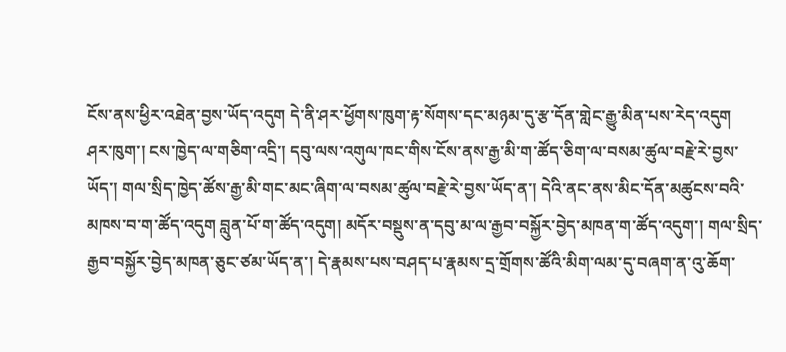ངོས་ནས་ཕྱིར་འཐེན་བྱས་ཡོད་འདུག དེ་ནི་ཤར་ཕྱོགས་ཁུག་རྟ་སོགས་དང་མཉམ་དུ་རྩ་དོན་གླེང་རྒྱུ་མིན་པས་རེད་འདུག
ཤར་ཁུག་། ངས་ཁྱེད་ལ་གཅིག་འདྲི་། དབུ་ལས་འགུལ་ཁང་གིས་ངོས་ནས་རྒྱ་མི་ག་ཚོད་ཅིག་ལ་བསམ་ཚུལ་བརྗེ་རེ་བྱས་ཡོད་། གལ་སྲིད་ཁྱེད་ཚོས་རྒྱ་མི་གང་མང་ཞིག་ལ་བསམ་ཚུལ་བརྗེ་རེ་བྱས་ཡོད་ན་། དེའི་ནང་ནས་མིང་དོན་མཚུངས་བའི་མཁས་བ་ག་ཚོད་འདུག བླུན་པོ་ག་ཚོད་འདུག། མདོར་བསྡུས་ན་དབུ་མ་ལ་རྒྱབ་བསྐྱོར་བྱེད་མཁན་ག་ཚོད་འདུག་། གལ་སྲིད་རྒྱབ་བསྐྱོར་བྱེད་མཁན་ཅུང་ཙམ་ཡོད་ན་། དེ་རྣམས་པས་བཤད་པ་རྣམས་དྲ་གྲོགས་ཚོའི་མིག་ལམ་དུ་བཞག་ན་འུ་ཆོག་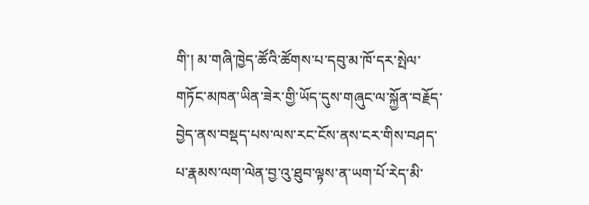གི་། མ་གཞི་ཁྱེད་ཚོའི་ཚོགས་པ་དབུ་མ་ཁོ་དར་སྤེལ་གཏོང་མཁན་ཡིན་ཟེར་གྱི་ཡོད་དུས་གཞུང་ལ་སྐྱོན་བརྗོད་བྱེད་ནས་བསྡད་པས་ལས་རང་ངོས་ནས་ངར་གིས་བཤད་པ་རྣམས་ལག་ལེན་བྱ་འུ་ཐུབ་ལྟས་ན་ཡག་པོ་རེད་མི་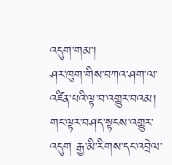འདུག་གམ་།
ཤར་ཁུག་གིས་བཀའ་ཤག་ལ་འཛིན་པའི་ལྟ་བ་འགྱུར་བའམ། གང་ལྟར་བཤད་སྟངས་འགྱུར་འདུག རྒྱ་མི་རིགས་དང་འབྲེལ་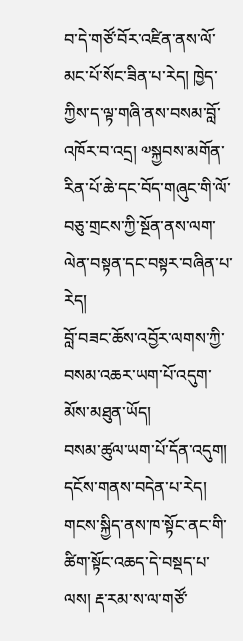བ་དེ་གཙོ་བོར་འཛིན་ནས་ལོ་མང་པོ་སོང་ཟིན་པ་རེད། ཁྱེད་ཀྱིས་ད་ལྟ་གཞི་ནས་བསམ་བློ་འཁོར་བ་འདྲ། ༧སྐྱབས་མགོན་རིན་པོ་ཆེ་དང་བོད་གཞུང་གི་ལོ་བཅུ་གྲངས་ཀྱི་སྔོན་ནས་ལག་ལེན་བསྟན་དང་བསྟར་བཞིན་པ་རེད།
བློ་བཟང་ཆོས་འབྱོར་ལགས་ཀྱི་བསམ་འཆར་ཡག་པོ་འདུག་མོས་མཐུན་ཡོད།
བསམ་ཚུལ་ཡག་པོ་དོན་འདུག། དངོས་གནས་བདེན་པ་རེད། གངས་སྐྱིད་ནས་ཁ་སྟོང་ནང་གི་ཚིག་སྟོང་འཆད་དེ་བསྡད་པ་ལས། རྡ་རམ་ས་ལ་གཙོ་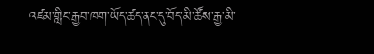འཛམ་གླིང་རྒྱབ་ཁག་ཡོད་ཚད་ནང་དུ་བོད་མི་ཚོས་རྒྱ་མི་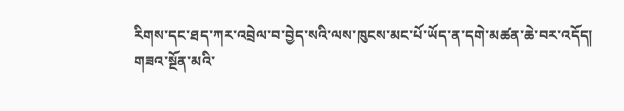རིགས་དང་ཐད་ཀར་འབྲེལ་བ་བྱེད་སའི་ལས་ཁུངས་མང་པོ་ཡོད་ན་དགེ་མཚན་ཆེ་བར་འདོད།
གཟའ་སྔོན་མའི་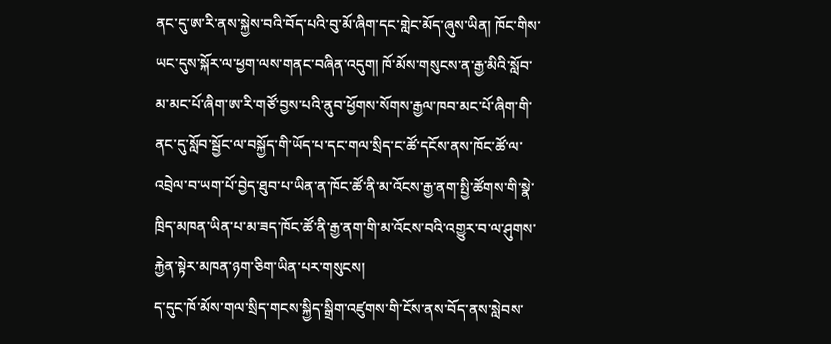ནང་དུ་ཨ་རི་ནས་སྐྱེས་བའི་བོད་པའི་བུ་མོ་ཞིག་དང་གླེང་མོད་ཞུས་ཡིན། ཁོང་གིས་ཡང་དུས་སྐོར་ལ་ཕྱག་ལས་གནང་བཞིན་འདུག། ཁོ་མོས་གསུངས་ན་རྒྱ་མིའི་སློབ་མ་མང་པོ་ཞིག་ཨ་རི་གཙོ་བྱས་པའི་ནུབ་ཕྱོགས་སོགས་རྒྱལ་ཁབ་མང་པོ་ཞིག་གི་ནང་དུ་སློབ་སྦྱོང་ལ་བསྐྱོད་གི་ཡོད་པ་དང་གལ་སྲིད་ང་ཚོ་དངོས་ནས་ཁོང་ཚོ་ལ་འབྲེལ་བ་ཡག་པོ་བྱེད་ཐུབ་པ་ཡིན་ན་ཁོང་ཚོ་ནི་མ་འོངས་རྒྱ་ནག་སྤྱི་ཚོགས་གི་སྣེ་ཁྲིད་མཁན་ཡིན་པ་མ་ཟད་ཁོང་ཚོ་ནི་རྒྱ་ནག་གི་མ་འོངས་བའི་འགྱུར་བ་ལ་ཤུགས་རྐྱེན་སྟེར་མཁན་ཉག་ཅིག་ཡིན་པར་གསུངས།
ད་དུང་ཁོ་མོས་གལ་སྲིད་གངས་སྐྱིད་སྒྲིག་འཛུགས་གི་ངོས་ནས་བོད་ནས་སླེབས་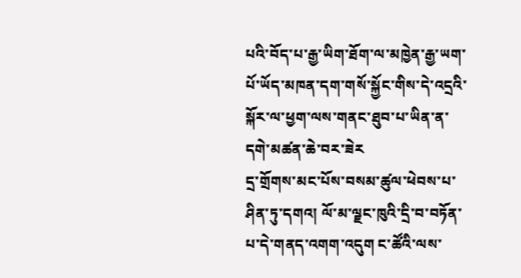པའི་བོད་པ་རྒྱ་ཡིག་ཐོག་ལ་མཁྱེན་རྒྱ་ཡག་པོ་ཡོད་མཁན་དག་གསོ་སྐྱོང་གིས་དེ་འདྲའི་སྐོར་ལ་ཕྱག་ལས་གནང་ཐུབ་པ་ཡིན་ན་དགེ་མཚན་ཆེ་བར་ཟེར
དྲ་གྲོགས་མང་པོས་བསམ་ཚུལ་ཕེབས་པ་ཤིན་ཏུ་དགའ། ལོ་མ་ལྗང་ཁུའི་དྲི་བ་བཏོན་པ་དེ་གནད་འགག་འདུག ང་ཚོའི་ལས་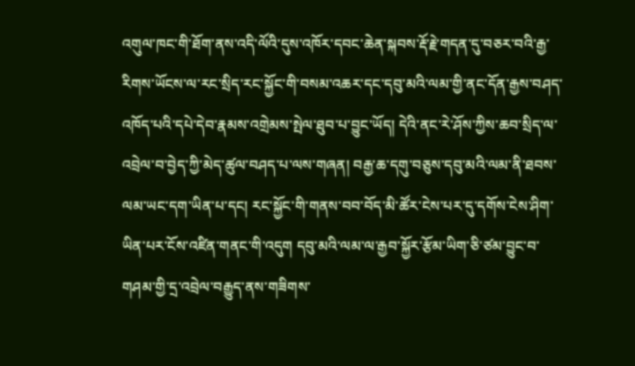འགུལ་ཁང་གི་ཐོག་ནས་འདི་ལོའི་དུས་འཁོར་དབང་ཆེན་སྐབས་རྡོ་རྗེ་གདན་དུ་བཅར་བའི་རྒྱ་རིགས་ཡོངས་ལ་རང་སྲིད་རང་སྐྱོང་གི་བསམ་འཆར་དང་དབུ་མའི་ལམ་གྱི་ནང་དོན་རྒྱས་བཤད་འཁོད་པའི་དཔེ་དེབ་རྣམས་འགྲེམས་སྤེལ་ཐུབ་པ་བྱུང་ཡོད། དེའི་ནང་རེ་ཤོས་ཀྱིས་ཆབ་སྲིད་ལ་འབྲེལ་བ་བྱེད་ཀྱི་མེད་ཚུལ་བཤད་པ་ལས་གཞན། བརྒྱ་ཆ་དགུ་བཅུས་དབུ་མའི་ལམ་ནི་ཐབས་ལམ་ཡང་དག་ཡིན་པ་དང། རང་སྐྱོང་གི་གནས་བབ་བོད་མི་ཚོར་ངེས་པར་དུ་དགོས་ངེས་ཤིག་ཡིན་པར་ངོས་འཛིན་གནང་གི་འདུག དབུ་མའི་ལམ་ལ་རྒྱབ་སྐྱོར་རྩོམ་ཡིག་ཅི་ཙམ་བྱུང་བ་གཤམ་གྱི་དྲ་འབྲེལ་བརྒྱུད་ནས་གཟིགས་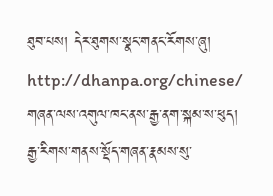ཐུབ་པས། དེར་ཐུགས་སྣང་གནང་རོགས་ཞུ། http://dhanpa.org/chinese/ གཞན་ལས་འགུལ་ཁང་ནས་རྒྱ་ནག་སྐམ་ས་ཕུད། རྒྱ་རིགས་གནས་སྡོད་གཞན་རྣམས་སུ་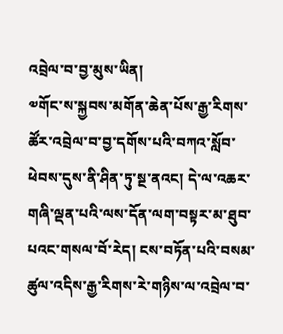འབྲེལ་བ་བྱ་མུས་ཡིན།
༧གོང་ས་སྐྱབས་མགོན་ཆེན་པོས་རྒྱ་རིགས་ཚོར་འབྲེལ་བ་བྱ་དགོས་པའི་བཀའ་སློབ་ཕེབས་དུས་ནི་ཤིན་ཏུ་སྔ་ནའང། དེ་ལ་འཆར་གཞི་ལྡན་པའི་ལས་དོན་ལག་བསྟར་མ་ཐུབ་པའང་གསལ་བོ་རེད། ངས་བཏོན་པའི་བསམ་ཚུལ་འདིས་རྒྱ་རིགས་རེ་གཉིས་ལ་འབྲེལ་བ་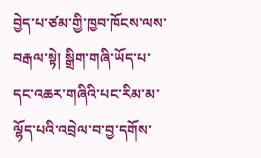བྱེད་པ་ཙམ་གྱི་ཁྱབ་ཁོངས་ལས་བརྒལ་སྟེ། སྒྲིག་གཞི་ཡོད་པ་དང་འཆར་གཞིའི་པང་རིམ་མ་ལྷོད་པའི་འབྲེལ་བ་བྱ་དགོས་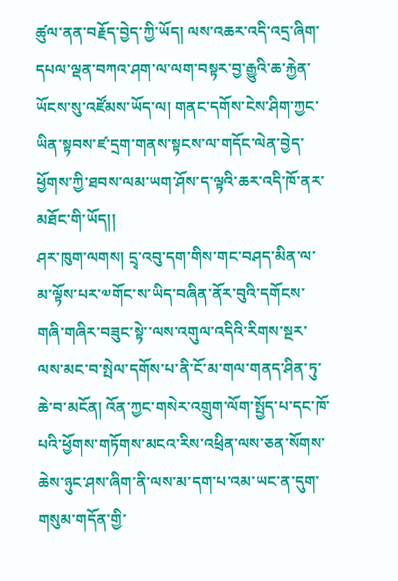ཚུལ་ནན་བརྗོད་བྱེད་ཀྱི་ཡོད། ལས་འཆར་འདི་འདྲ་ཞིག་དཔལ་ལྡན་བཀའ་ཤག་ལ་ལག་བསྟར་བྱ་རྒྱུའི་ཆ་རྐྱེན་ཡོངས་སུ་འཛོམས་ཡོད་ལ། གནང་དགོས་ངེས་ཤིག་ཀྱང་ཡིན་སྟབས་ཛ་དྲག་གནས་སྟངས་ལ་གདོང་ལེན་བྱེད་ཕྱོགས་ཀྱི་ཐབས་ལམ་ཡག་ཤོས་ད་ལྟའི་ཆར་འདི་ཁོ་ནར་མཐོང་གི་ཡོད།།
ཤར་ཁུག་ལགས། དྲྭ་འབུ་དག་གིས་གང་བཤད་མིན་ལ་མ་ལྟོས་པར་༧གོང་ས་ཡིད་བཞིན་ནོར་བུའི་དགོངས་གཞི་གཞིར་བཟུང་སྟེ་་ལས་འགུལ་འདིའི་རིགས་སྔར་ལས་མང་བ་སྤེལ་དགོས་པ་ནི་ངོ་མ་གལ་གནད་ཤིན་ཏུ་ཆེ་བ་མངོན། འོན་ཀྱང་གསེར་འགྲུག་ལོག་སྤྱོད་པ་དང་ཁོ་པའི་ཕྱོགས་གཏོགས་མངའ་རིས་འཕྲིན་ལས་ཅན་སོགས་ཆེས་ཉུང་ཤས་ཞིག་ནི་ལས་མ་དག་པ་འམ་ཡང་ན་དུག་གསུམ་གདོན་གྱི་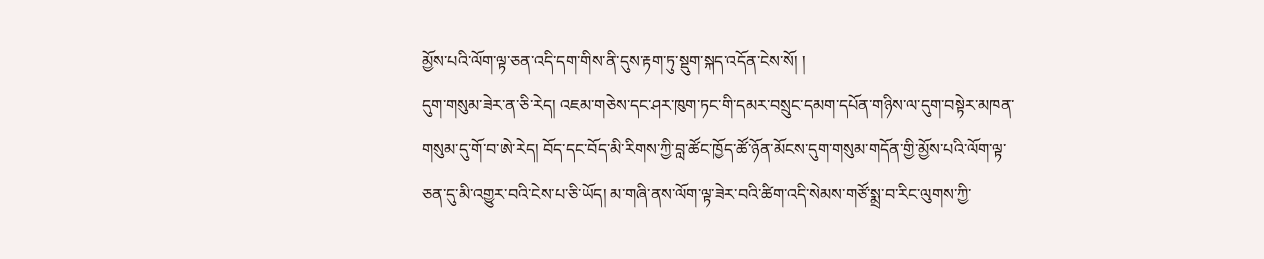མྱོས་པའི་ལོག་ལྟ་ཅན་འདི་དག་གིས་ནི་དུས་རྟག་ཏུ་སྡུག་སྐད་འདོན་ངེས་སོ། །
དུག་གསུམ་ཟེར་ན་ཅི་རེད། འཇམ་གཅེས་དང་ཤར་ཁུག་ཏང་གི་དམར་བསྲུང་དམག་དཔོན་གཉིས་ལ་དུག་བསྟེར་མཁན་གསུམ་དུ་གོ་བ་ཨེ་རེད། བོད་དང་བོད་མི་རིགས་ཀྱི་བླ་ཚོང་ཁྱོད་ཚོ་ཉོན་མོངས་དུག་གསུམ་གདོན་གྱི་མྱོས་པའི་ལོག་ལྟ་ཅན་དུ་མི་འགྱུར་བའི་ངེས་པ་ཅི་ཡོད། མ་གཞི་ནས་ལོག་ལྟ་ཟེར་བའི་ཚིག་འདི་སེམས་གཙོ་སྨྲ་བ་རིང་ལུགས་ཀྱི་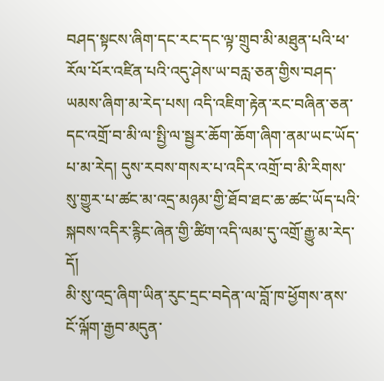བཤད་སྟངས་ཞིག་དང་རང་དང་ལྟ་གྲུབ་མི་མཐུན་པའི་ཕ་རོལ་པོར་འཛིན་པའི་འདུ་ཤེས་ཡ་བརླ་ཅན་གྱིས་བཤད་ཡམས་ཞིག་མ་རེད་པས། འདི་འཇིག་རྟེན་རང་བཞིན་ཅན་དང་འགྲོ་བ་མི་ལ་སྤྱི་ལ་སྦྱར་ཆོག་ཆོག་ཞིག་ནམ་ཡང་ཡོད་པ་མ་རེད། དུས་རབས་གསར་པ་འདིར་འགྲོ་བ་མི་རིགས་སུ་གྱུར་པ་ཚང་མ་འདྲ་མཉམ་གྱི་ཐོབ་ཐང་ཆ་ཚང་ཡོད་པའི་སྐབས་འདིར་རྙིང་ཞེན་གྱི་ཚིག་འདི་ལམ་དུ་འགྲོ་རྒྱུ་མ་རེད་དོ།
མི་སུ་འདྲ་ཞིག་ཡིན་རུང་དྲང་བདེན་ལ་བློ་ཁ་ཕྱོགས་ནས་ངོ་ལྐོག་རྒྱབ་མདུན་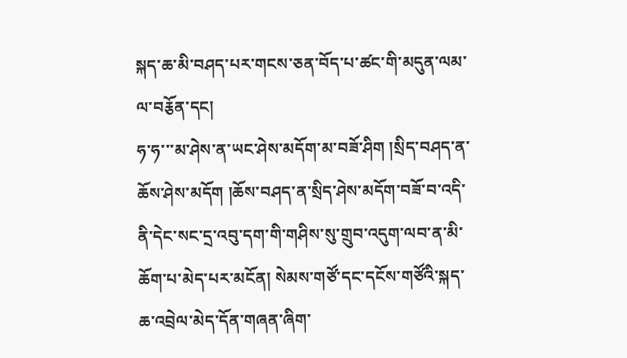སྐད་ཆ་མི་བཤད་པར་གངས་ཅན་བོད་པ་ཚང་གི་མདུན་ལམ་ལ་བརྕོན་དང།
ཧ་ཧ་་་མ་ཤེས་ན་ཡང་ཤེས་མདོག་མ་བཟོ་ཤིག །སྲིད་བཤད་ན་ཆོས་ཤེས་མདོག །ཆོས་བཤད་ན་སྲིད་ཤེས་མདོག་བཟོ་བ་འདི་ནི་དེང་སང་དྲ་འབུ་དག་གི་གཤིས་སུ་གྲུབ་འདུག་ལབ་ན་མི་ཆོག་པ་མེད་པར་མངོན། སེམས་གཙོ་དང་དངོས་གཙོའི་སྐད་ཆ་འབྲེལ་མེད་དོན་གཞན་ཞིག་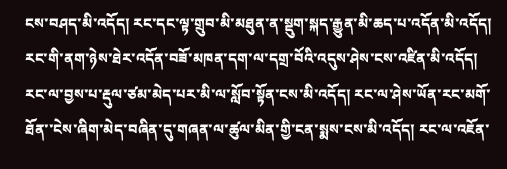ངས་བཤད་མི་འདོད། རང་དང་ལྟ་གྲུབ་མི་མཐུན་ན་སྡུག་སྐད་རྒྱུན་མི་ཆད་པ་འདོན་མི་འདོད། རང་གི་ནག་ཉེས་ཐེར་འདོན་བཟོ་མཁན་དག་ལ་དགྲ་བོའི་འདུས་ཤེས་ངས་འཛིན་མི་འདོད། རང་ལ་བྱས་པ་རྡུལ་ཙམ་མེད་པར་མི་ལ་སློབ་སྟོན་ངས་མི་འདོད། རང་ལ་ཤེས་ཡོན་རང་མགོ་ཐོན་་ངེས་ཞིག་མེད་བཞིན་དུ་གཞན་ལ་ཚུལ་མིན་གྱི་ངན་སྨས་ངས་མི་འདོད། རང་ལ་འཇོན་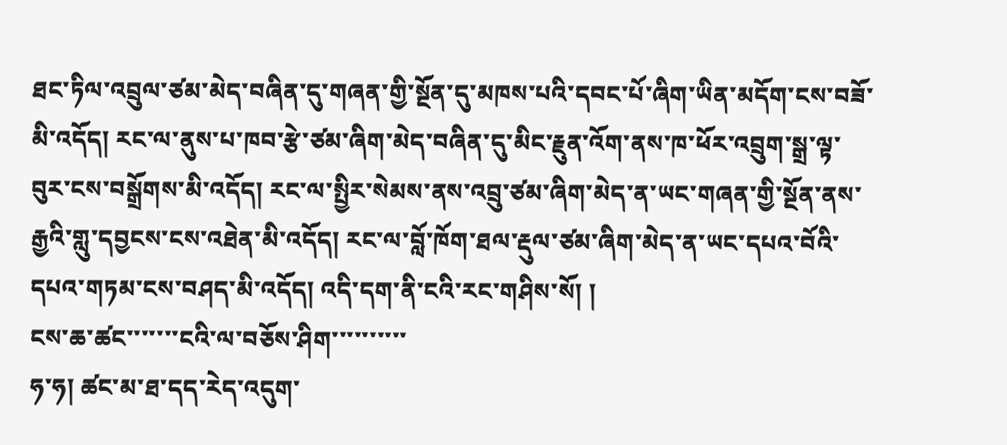ཐང་ཏིལ་འབྲུལ་ཙམ་མེད་བཞིན་དུ་གཞན་གྱི་སྔོན་དུ་མཁས་པའི་དབང་པོ་ཞིག་ཡིན་མདོག་ངས་བཟོ་མི་འདོད། རང་ལ་ནུས་པ་ཁབ་རྩེ་ཙམ་ཞིག་མེད་བཞིན་དུ་མིང་རྗུན་འོག་ནས་ཁ་ཕོར་འབྲུག་སྒྲ་ལྟ་བུར་ངས་བསྒྲོགས་མི་འདོད། རང་ལ་སྤྱིར་སེམས་ནས་འབྲུ་ཙམ་ཞིག་མེད་ན་ཡང་གཞན་གྱི་སྔོན་ནས་རྒྱའི་གླུ་དབྱངས་ངས་འཐེན་མི་འདོད། རང་ལ་བློ་ཁོག་ཐལ་རྡུལ་ཙམ་ཞིག་མེད་ན་ཡང་དཔའ་བོའི་དཔའ་གཏམ་ངས་བཤད་མི་འདོད། འདི་དག་ནི་ངའི་རང་གཤིས་སོ། །
ངས་ཆ་ཚང་་་་་་་ངའི་ལ་བཅོས་ཤིག་་་་་་་་་་
ཧ་ཧ། ཚང་མ་ཐ་དད་རེད་འདུག་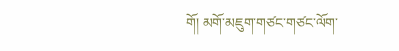གོ། མགོ་མཇུག་གཙང་གཙང་ལོག་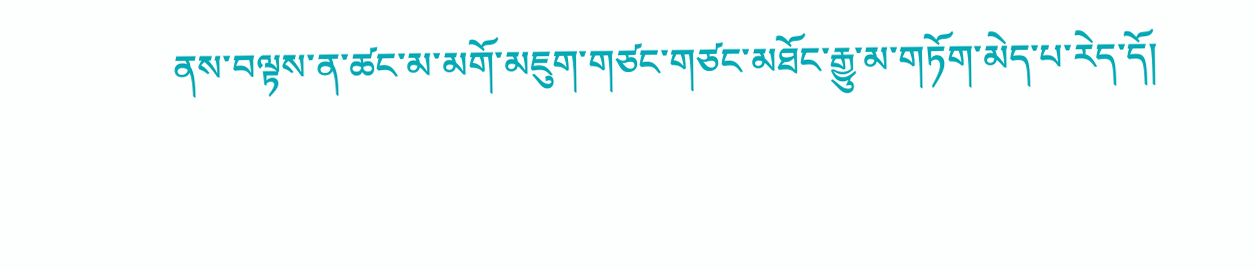ནས་བལྟས་ན་ཚང་མ་མགོ་མཇུག་གཙང་གཙང་མཐོང་རྒྱུ་མ་གཏོག་མེད་པ་རེད་དོ།